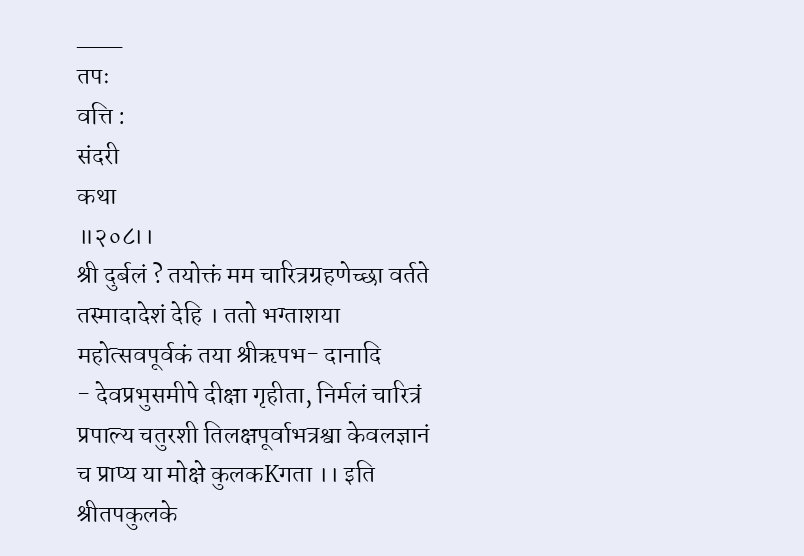___
तपः
वत्ति :
संदरी
कथा
॥२०८।।
श्री दुर्बलं ? तयोक्तं मम चारित्रग्रहणेच्छा वर्तते तस्मादादेशं देहि । ततो भग्ताशया महोत्सवपूर्वकं तया श्रीऋपभ- दानादि
- देवप्रभुसमीपे दीक्षा गृहीता, निर्मलं चारित्रं प्रपाल्य चतुरशी तिलक्षपूर्वाभत्रश्वा केवलज्ञानं च प्राप्य या मोक्षे कुलकKगता ।। इति श्रीतपकुलके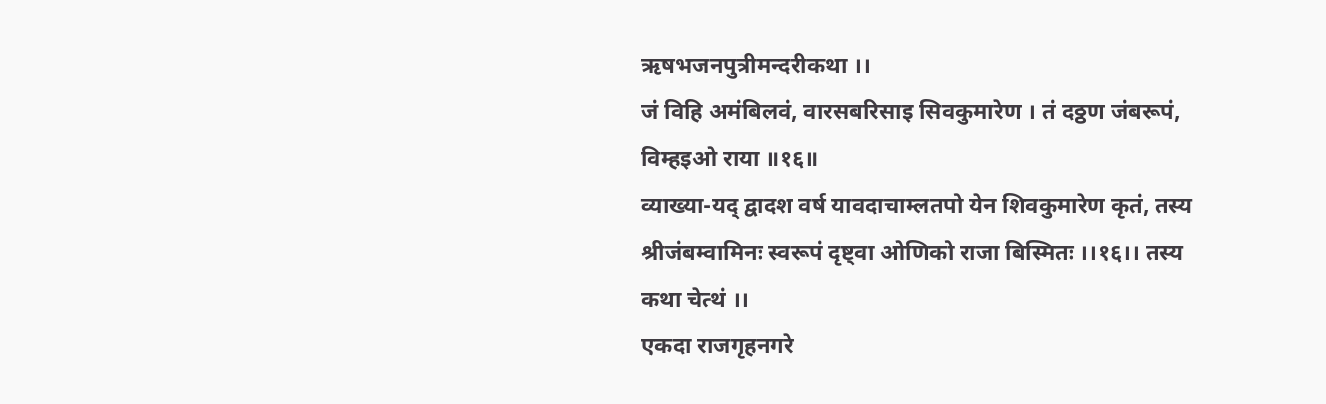ऋषभजनपुत्रीमन्दरीकथा ।।
जं विहि अमंबिलवं, वारसबरिसाइ सिवकुमारेण । तं दठ्ठण जंबरूपं, विम्हइओ राया ॥१६॥
व्याख्या-यद् द्वादश वर्ष यावदाचाम्लतपो येन शिवकुमारेण कृतं, तस्य श्रीजंबम्वामिनः स्वरूपं दृष्ट्वा ओणिको राजा बिस्मितः ।।१६।। तस्य कथा चेत्थं ।।
एकदा राजगृहनगरे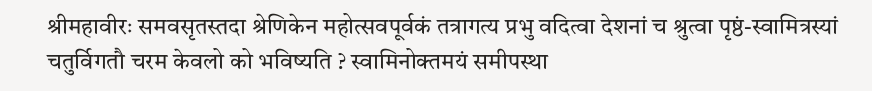श्रीमहावीरः समवसृतस्तदा श्रेणिकेन महोत्सवपूर्वकं तत्रागत्य प्रभु वदित्वा देशनां च श्रुत्वा पृष्ठं-स्वामित्रस्यां चतुर्विगतौ चरम केवलो को भविष्यति ? स्वामिनोक्तमयं समीपस्था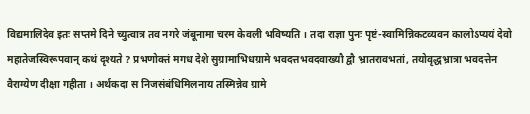विद्यमालिदेव इतः सप्तमे दिने च्युत्वात्र तव नगरे जंबूनामा चरम केवली भविष्यति । तदा राज्ञा पुनः पृष्टं-स्वामिन्निकटव्यवन कालोऽप्ययं देवो महातेजस्विरूपवान् कथं दृश्यते ? प्रभणोक्तं मगध देशे सुग्रामाभिधग्रामे भवदत्तभवदवाख्यौ द्वौ भ्रातरावभतां, तयोवृद्धभ्रात्रा भवदत्तेन वैराग्येण दीक्षा गहीता । अर्थकदा स निजसंबंधिमिलनाय तस्मिन्नेव ग्रामे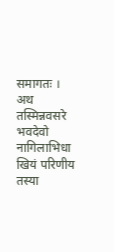समागतः । अथ तस्मिन्नवसरे भवदेवो नागिलाभिधा खियं परिणीय तस्या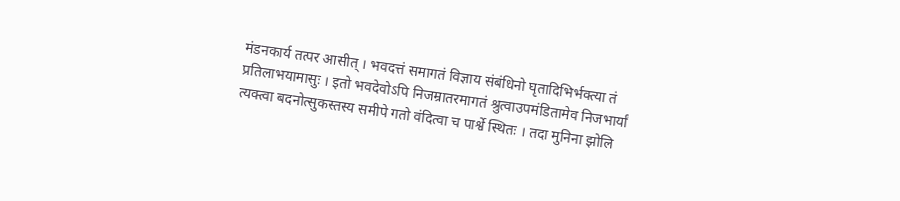मंडनकार्य तत्पर आसीत् । भवदत्तं समागतं विज्ञाय संबंधिनो घृतादिभिर्भक्त्या तं प्रतिलाभयामासुः । इतो भवदेवोऽपि निजम्रातरमागतं श्रुत्वाउपमंडितामेव निजभार्यां त्यक्त्वा बदनोत्सुकस्तस्य समीपे गतो वंदित्वा च पार्श्वे स्थितः । तदा मुनिना झोलि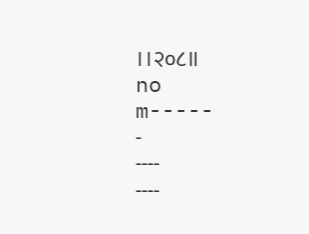।।२०८॥
no
m-----
-
----
----